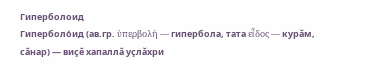Гиперболоид
Гиперболо́ид (ав.гр. ὑπερβολή — гипербола, тата εἶδος — курăм, сăнар) — виçĕ хапаллă уçлăхри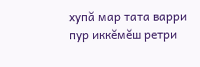хупă мар тата варри пур иккĕмĕш ретри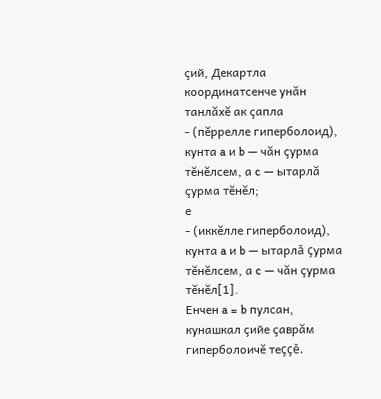çий, Декартла координатсенче унăн танлăхĕ ак çапла
- (пĕррелле гиперболоид),
кунта a и b — чăн çурма тĕнĕлсем, а c — ытарлă çурма тĕнĕл;
е
- (иккĕлле гиперболоид),
кунта a и b — ытарлă çурма тĕнĕлсем, а c — чăн çурма тĕнĕл[1].
Енчен a = b пулсан, кунашкал çийе çаврăм гиперболоичĕ теççĕ.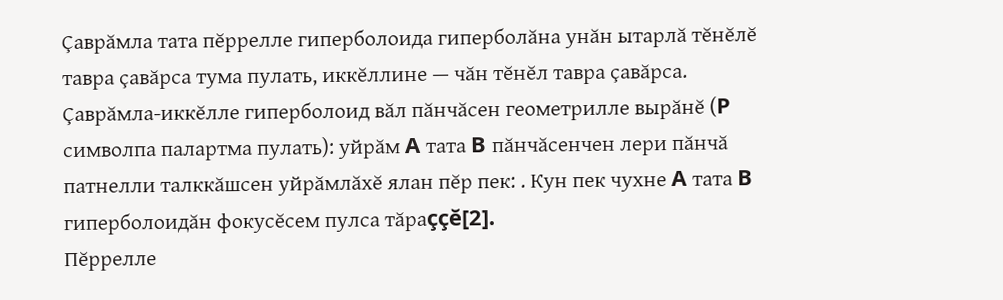Çаврăмла тата пĕррелле гиперболоида гиперболăна унăн ытарлă тĕнĕлĕ тавра çавăрса тума пулать, иккĕллине — чăн тĕнĕл тавра çавăрса. Çаврăмла-иккĕлле гиперболоид вăл пăнчăсен геометрилле вырăнĕ (P символпа палартма пулать): уйрăм A тата B пăнчăсенчен лери пăнчă патнелли талккăшсен уйрăмлăхĕ ялан пĕр пек: . Кун пек чухне A тата B гиперболоидăн фокусĕсем пулса тăраççĕ[2].
Пĕррелле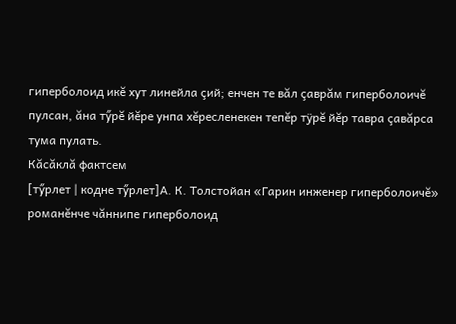гиперболоид икĕ хут линейла çий; енчен те вăл çаврăм гиперболоичĕ пулсан, ăна тӳрĕ йĕре унпа хĕресленекен тепĕр тÿрĕ йĕр тавра çавăрса тума пулать.
Кăсăклă фактсем
[тӳрлет | кодне тӳрлет]А. К. Толстойан «Гарин инженер гиперболоичĕ» романĕнче чăннипе гиперболоид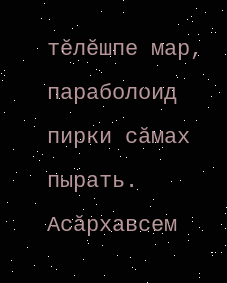тĕлĕшпе мар, параболоид пирки сăмах пырать.
Асăрхавсем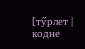[тӳрлет | кодне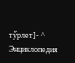тӳрлет]- ^ Энциклопедия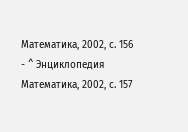Математика, 2002, с. 156
- ^ Энциклопедия Математика, 2002, с. 157